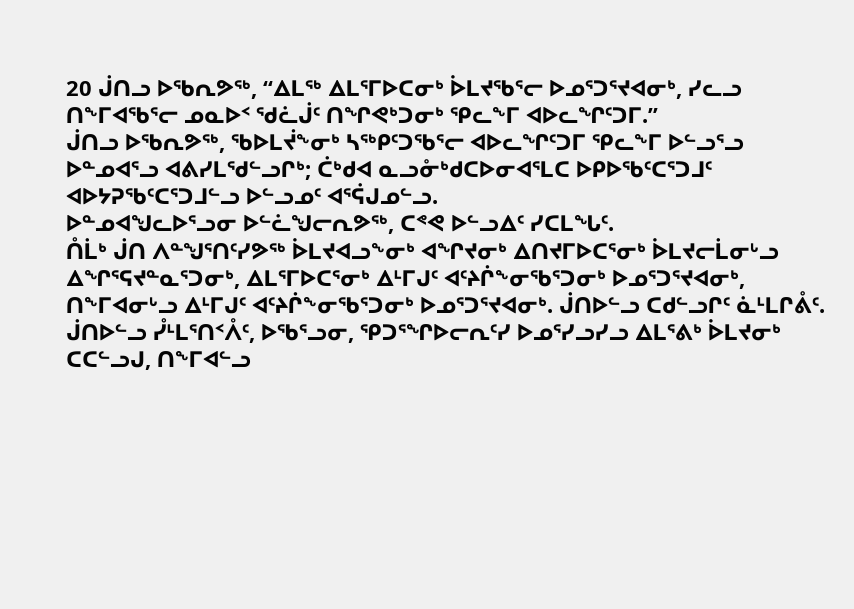20 ᒎᑎᓗ ᐅᖃᕆᕗᖅ, “ᐃᒪᖅ ᐃᒪᕐᒥᐅᑕᓂᒃ ᐆᒪᔪᖃᕐᓕ ᐅᓄᕐᑐᕐᔪᐊᓂᒃ, ᓯᓚᓗ ᑎᖕᒥᐊᖃᕐᓕ ᓄᓇᐅᑉ ᖁᓛᒎᑦ ᑎᖏᕙᒃᑐᓂᒃ ᕿᓚᖕᒥ ᐊᐅᓚᖏᑦᑐᒥ.”
ᒎᑎᓗ ᐅᖃᕆᕗᖅ, ᖃᐅᒪᔫᖕᓂᒃ ᓴᖅᑭᑦᑐᖃᕐᓕ ᐊᐅᓚᖏᑦᑐᒥ ᕿᓚᖕᒥ ᐅᓪᓗᕐᓗ ᐅᓐᓄᐊᕐᓗ ᐊᕕᓯᒪᖁᓪᓗᒋᒃ; ᑖᒃᑯᐊ ᓇᓗᓁᒃᑯᑕᐅᓂᐊᕐᒪᑕ ᐅᑭᐅᖃᑦᑕᕐᑐᒧᑦ ᐊᐅᔭᕈᖃᑦᑕᕐᑐᒧᓪᓗ ᐅᓪᓗᓄᑦ ᐊᕐᕌᒍᓄᓪᓗ.
ᐅᓐᓄᐊᖑᓚᐅᕐᓗᓂ ᐅᓪᓛᖑᓕᕆᕗᖅ, ᑕᕝᕙ ᐅᓪᓗᐃᑦ ᓯᑕᒪᖓᑦ.
ᑍᒫᒃ ᒎᑎ ᐱᓐᖑᕐᑎᑦᓯᕗᖅ ᐆᒪᔪᐊᓗᖕᓂᒃ ᐊᖏᔪᓂᒃ ᐃᑎᔪᒥᐅᑕᕐᓂᒃ ᐆᒪᔪᓕᒫᓂᒡᓗ ᐃᖏᕐᕋᔪᓐᓇᕐᑐᓂᒃ, ᐃᒪᕐᒥᐅᑕᕐᓂᒃ ᐃᒻᒥᒍᑦ ᐊᑦᔨᒌᖕᓂᖃᕐᑐᓂᒃ ᐅᓄᕐᑐᕐᔪᐊᓂᒃ, ᑎᖕᒥᐊᓂᒡᓗ ᐃᒻᒥᒍᑦ ᐊᑦᔨᒌᖕᓂᖃᕐᑐᓂᒃ ᐅᓄᕐᑐᕐᔪᐊᓂᒃ. ᒎᑎᐅᓪᓗ ᑕᑯᓪᓗᒋᑦ ᓈᒻᒪᒋᕔᑦ.
ᒎᑎᐅᓪᓗ ᓮᒻᒪᕐᑎᑉᐰᑦ, ᐅᖃᕐᓗᓂ, ᕿᑐᕐᖏᐅᓕᕆᑦᓯ ᐅᓄᕐᓯᓗᓯᓗ ᐃᒪᕐᕕᒃ ᐆᒪᔪᓂᒃ ᑕᑕᓪᓗᒍ, ᑎᖕᒥᐊᓪᓗ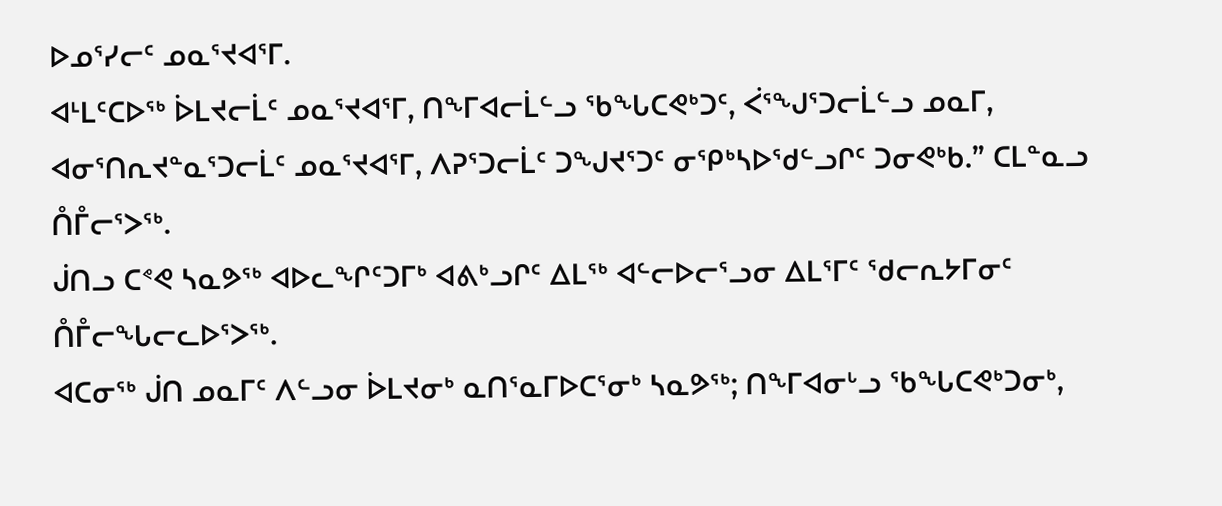ᐅᓄᕐᓯᓕᑦ ᓄᓇᕐᔪᐊᕐᒥ.
ᐊᒻᒪᑦᑕᐅᖅ ᐆᒪᔪᓕᒫᑦ ᓄᓇᕐᔪᐊᕐᒥ, ᑎᖕᒥᐊᓕᒫᓪᓗ ᖃᖓᑕᕙᒃᑐᑦ, ᐹᕐᖑᕐᑐᓕᒫᓪᓗ ᓄᓇᒥ, ᐊᓂᕐᑎᕆᔪᓐᓇᕐᑐᓕᒫᑦ ᓄᓇᕐᔪᐊᕐᒥ, ᐱᕈᕐᑐᓕᒫᑦ ᑐᖑᔪᕐᑐᑦ ᓂᕿᒃᓴᐅᖁᓪᓗᒋᑦ ᑐᓂᕙᒃᑲ.” ᑕᒪᓐᓇᓗ ᑍᒤᓕᕐᐳᖅ.
ᒎᑎᓗ ᑕᕝᕙ ᓴᓇᕗᖅ ᐊᐅᓚᖏᑦᑐᒥᒃ ᐊᕕᒃᓗᒋᑦ ᐃᒪᖅ ᐊᓪᓕᐅᓕᕐᓗᓂ ᐃᒪᕐᒥᑦ ᖁᓕᕆᔭᒥᓂᑦ ᑍᒤᓕᖓᓕᓚᐅᕐᐳᖅ.
ᐊᑕᓂᖅ ᒎᑎ ᓄᓇᒥᑦ ᐱᓪᓗᓂ ᐆᒪᔪᓂᒃ ᓇᑎᕐᓇᒥᐅᑕᕐᓂᒃ ᓴᓇᕗᖅ; ᑎᖕᒥᐊᓂᒡᓗ ᖃᖓᑕᕙᒃᑐᓂᒃ,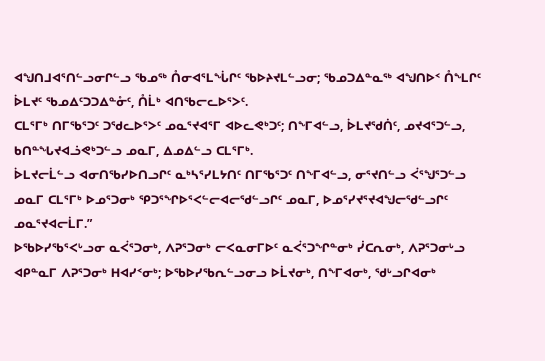ᐊᖑᑎᒧᐊᕐᑎᓪᓗᓂᒋᓪᓗ ᖃᓄᖅ ᑍᓂᐊᕐᒪᖔᒋᑦ ᖃᐅᔨᔪᒪᓪᓗᓂ; ᖃᓄᑐᐃᓐᓇᖅ ᐊᖑᑎᐅᑉ ᑍᖕᒪᒋᑦ ᐆᒪᔪᑦ ᖃᓄᐃᑦᑐᑐᐃᓐᓁᑦ, ᑍᒫᒃ ᐊᑎᖃᓕᓚᐅᕐᐳᑦ.
ᑕᒪᕐᒥᒃ ᑎᒥᖃᕐᑐᑦ ᑐᖁᓚᐅᕐᐳᑦ ᓄᓇᕐᔪᐊᕐᒥ ᐊᐅᓚᕙᒃᑐᑦ; ᑎᖕᒥᐊᓪᓗ, ᐆᒪᔪᖁᑏᑦ, ᓄᔪᐊᕐᑐᓪᓗ, ᑲᑎᓐᖓᔪᐊᓘᕙᒃᑐᓪᓗ ᓄᓇᒥ, ᐃᓄᐃᓪᓗ ᑕᒪᕐᒥᒃ.
ᐆᒪᔪᓕᒫᓪᓗ ᐊᓂᑎᖃᓯᐅᑎᓗᒋᑦ ᓇᒃᓴᕐᓯᒪᔭᑎᑦ ᑎᒥᖃᕐᑐᑦ ᑎᖕᒥᐊᓪᓗ, ᓂᕐᔪᑎᓪᓗ ᐹᕐᖑᕐᑐᓪᓗ ᓄᓇᒥ ᑕᒪᕐᒥᒃ ᐅᓄᕐᑐᓂᒃ ᕿᑐᕐᖏᐅᕐᐸᓪᓕᐊᓕᖁᓪᓗᒋᑦ ᓄᓇᒥ, ᐅᓄᕐᓯᔪᕐᔪᐊᖑᓕᖁᓪᓗᒋᑦ ᓄᓇᕐᔪᐊᓕᒫᒥ.”
ᐅᖃᐅᓯᖃᕐᐸᒡᓗᓂ ᓇᐹᕐᑐᓂᒃ, ᐱᕈᕐᑐᓂᒃ ᓕᐸᓇᓂᒥᐅᑦ ᓇᐹᕐᑐᖏᓐᓂᒃ ᓰᑕᕆᓂᒃ, ᐱᕈᕐᑐᓂᒡᓗ ᐊᑭᓐᓇᒥ ᐱᕈᕐᑐᓂᒃ ᕼᐊᓯᑉᓂᒃ; ᐅᖃᐅᓯᖃᕆᓪᓗᓂᓗ ᐅᒫᔪᓂᒃ, ᑎᖕᒥᐊᓂᒃ, ᖁᒡᓗᒋᐊᓂᒃ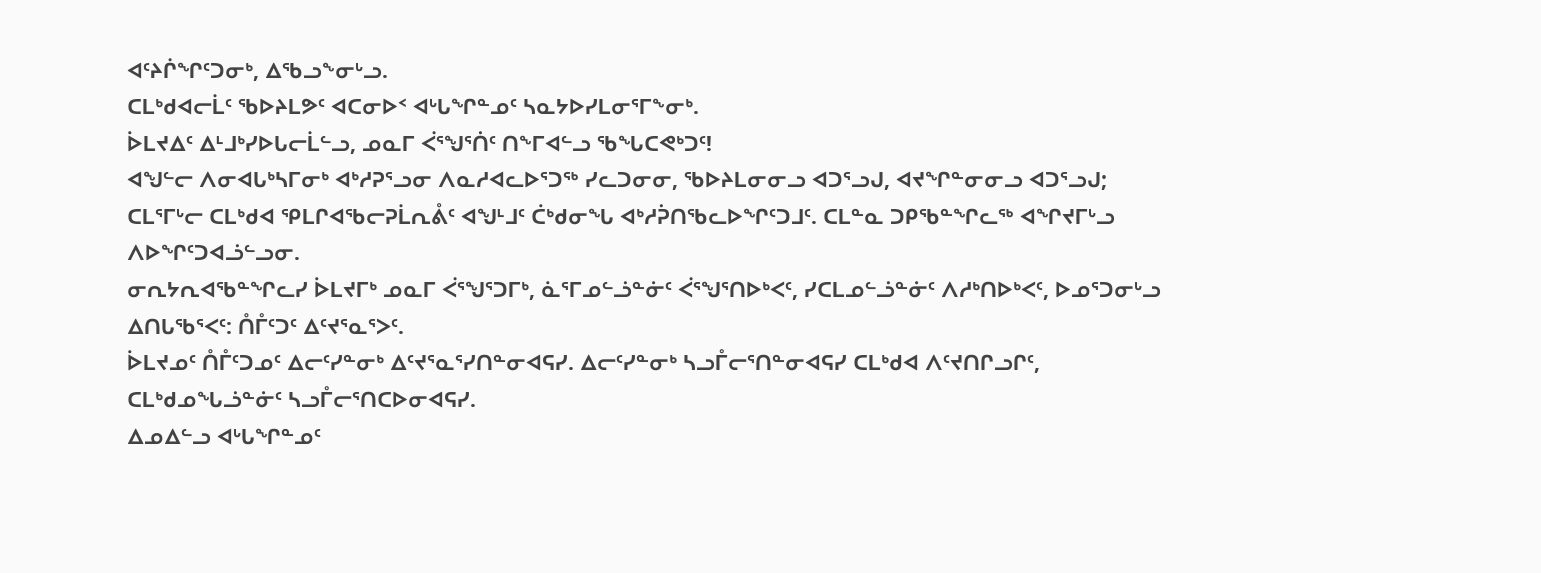ᐊᑦᔨᒌᖏᑦᑐᓂᒃ, ᐃᖃᓗᖕᓂᒡᓗ.
ᑕᒪᒃᑯᐊᓕᒫᑦ ᖃᐅᔨᒪᕗᑦ ᐊᑕᓂᐅᑉ ᐊᒡᒐᖏᓐᓄᑦ ᓴᓇᔭᐅᓯᒪᓂᕐᒥᖕᓂᒃ.
ᐆᒪᔪᐃᑦ ᐃᒻᒧᒃᓯᐅᒐᓕᒫᓪᓗ, ᓄᓇᒥ ᐹᕐᖑᕐᑏᑦ ᑎᖕᒥᐊᓪᓗ ᖃᖓᑕᕙᒃᑐᑦ!
ᐊᖑᓪᓕ ᐱᓂᐊᒐᒃᓴᒥᓂᒃ ᐊᒃᓱᕈᕐᓗᓂ ᐱᓇᓱᐊᓚᐅᕐᑐᖅ ᓯᓚᑐᓂᓂ, ᖃᐅᔨᒪᓂᓂᓗ ᐊᑐᕐᓗᒍ, ᐊᔪᖏᓐᓂᓂᓗ ᐊᑐᕐᓗᒍ; ᑕᒪᕐᒥᒡᓕ ᑕᒪᒃᑯᐊ ᕿᒪᒋᐊᖃᓕᕈᒫᕆᕔᑦ ᐊᖑᒻᒧᑦ ᑖᒃᑯᓂᖓ ᐊᒃᓱᕉᑎᖃᓚᐅᖏᑦᑐᒧᑦ. ᑕᒪᓐᓇ ᑐᑭᖃᓐᖏᓚᖅ ᐊᖏᔪᒥᒡᓗ ᐱᐅᖏᑦᑐᐊᓘᓪᓗᓂ.
ᓂᕆᔭᕆᐊᖃᓐᖏᓚᓯ ᐆᒪᔪᒥᒃ ᓄᓇᒥ ᐹᕐᖑᕐᑐᒥᒃ, ᓈᕐᒥᓄᓪᓘᓐᓃᑦ ᐹᕐᖑᕐᑎᐅᒃᐸᑦ, ᓯᑕᒪᓄᓪᓘᓐᓃᑦ ᐱᓱᒃᑎᐅᒃᐸᑦ, ᐅᓄᕐᑐᓂᒡᓗ ᐃᑎᒐᖃᕐᐸᑦ: ᑍᒤᑦᑐᑦ ᐃᑦᔪᕐᓇᕐᐳᑦ.
ᐆᒪᔪᓄᑦ ᑍᒤᑦᑐᓄᑦ ᐃᓕᑦᓯᓐᓂᒃ ᐃᑦᔪᕐᓇᕐᓯᑎᓐᓂᐊᕋᓯ. ᐃᓕᑦᓯᓐᓂᒃ ᓴᓗᒤᓕᕐᑎᓐᓂᐊᕋᓯ ᑕᒪᒃᑯᐊ ᐱᑦᔪᑎᒋᓗᒋᑦ, ᑕᒪᒃᑯᓄᖓᓘᓐᓃᑦ ᓴᓗᒤᓕᕐᑎᑕᐅᓂᐊᕋᓯ.
ᐃᓄᐃᓪᓗ ᐊᒡᒐᖏᓐᓄᑦ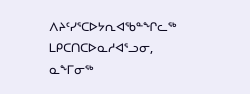ᐱᔨᑦᓯᕐᑕᐅᔭᕆᐊᖃᓐᖏᓚᖅ ᒪᑭᑕᑎᑕᐅᓇᓱᐊᕐᓗᓂ, ᓇᖕᒥᓂᖅ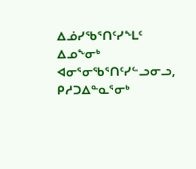ᐃᓅᓯᖃᕐᑎᑦᓯᖕᒪᑦ ᐃᓄᖕᓂᒃ ᐊᓂᕐᓂᖃᕐᑎᑦᓯᓪᓗᓂᓗ, ᑭᓱᑐᐃᓐᓇᕐᓂᒃ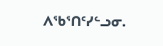ᐱᖃᕐᑎᑦᓯᓪᓗᓂ.